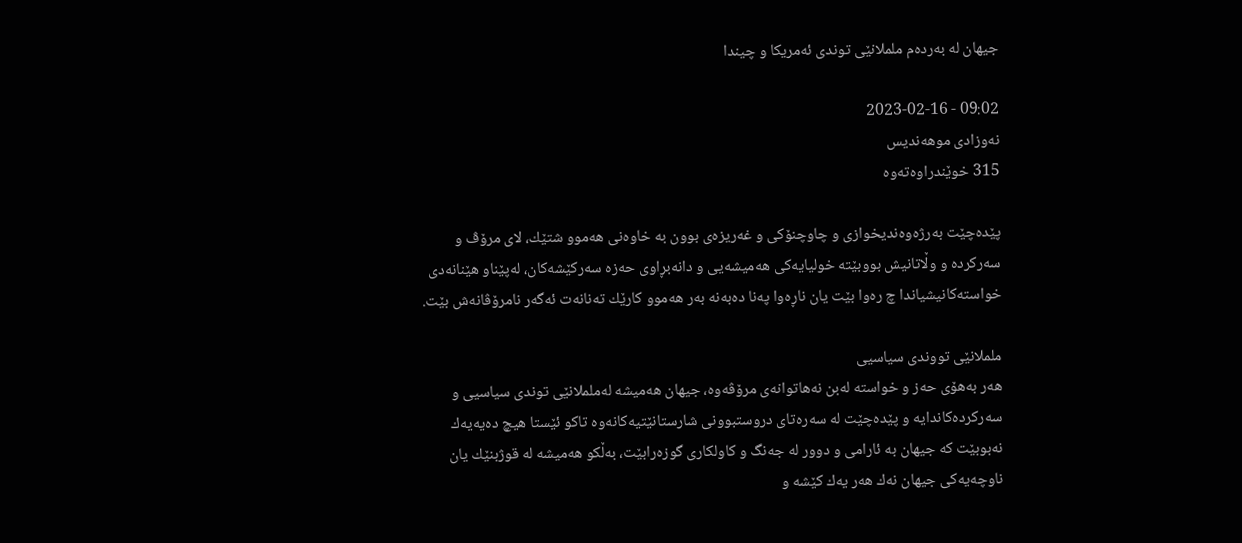جیهان له‌ به‌رده‌م ململانێی‌ توندی ئه‌مریكا و چیندا

09:02 - 2023-02-16
نەوزادی موهەندیس
315 خوێندراوەتەوە

پێده‌چێت به‌رژه‌وه‌ندیخوازی‌ و چاوچنۆكی‌ و غه‌ریزه‌ی‌ بوون به‌ خاوه‌نی‌ هه‌موو شتێك، لای‌ مرۆڤ و سه‌ركرده‌ و وڵاتانیش بووبێته‌ خولیایه‌كی‌ هه‌میشه‌یی‌ و دانه‌بڕاوی‌ حه‌زه‌ سه‌ركێشه‌كان، له‌پێناو هێنانه‌دی‌ خواسته‌كانیشیاندا چ ره‌وا بێت یان ناڕه‌وا په‌نا ده‌به‌نه‌ به‌ر هه‌موو كارێك ته‌نانه‌ت ئه‌گه‌ر نامرۆڤانه‌ش بێت.

ململانێی تووندی سیاسیی
هه‌ر به‌هۆی‌ حه‌ز و خواسته‌ له‌بن نه‌هاتوانه‌ی‌ مرۆڤه‌وه‌، جیهان هه‌میشه‌ له‌ململانێی‌ توندی‌ سیاسیی و سه‌ركرده‌كاندایه‌ و پێده‌چێت له ‌سه‌ره‌تای‌ دروستبوونی‌ شارستانێتیه‌كانه‌وه‌ تاكو ئێستا هیچ ده‌یه‌یه‌ك نه‌بوبێت كه‌ جیهان به‌ ئارامی‌ و دوور له‌ جه‌نگ و كاولكاری‌ گوزه‌رابێت، به‌ڵكو هه‌میشه‌ له‌ قوژبنێك یان ناوچه‌یه‌كی‌ جیهان نه‌ك هه‌ر یه‌ك كێشه‌ و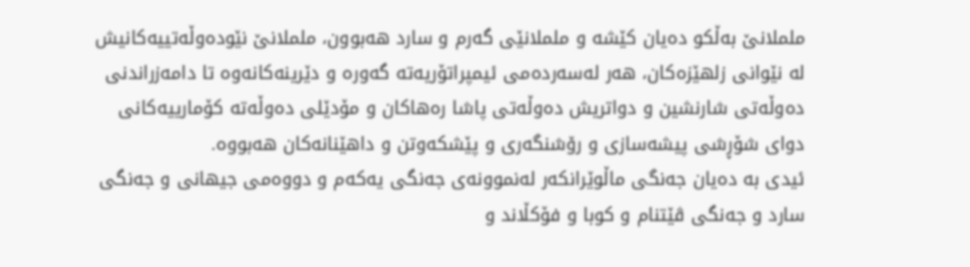ململانێ‌ به‌ڵكو ده‌یان كێشه‌ و ململانێی‌ گه‌رم و سارد هه‌بوون‌، ململانێ نێوده‌وڵه‌تییه‌كانیش له‌ نێوانی زلهێزه‌كان، هه‌ر له‌سه‌رده‌می‌ ئیمپراتۆریه‌ته‌ گه‌وره‌ و دێرینه‌كانه‌وه‌ تا دامه‌زراندنی‌ ده‌وڵه‌تی شارنشین و دواتریش ده‌وڵه‌تی پاشا ره‌هاكان و مۆدێلی‌ ده‌وڵه‌ته‌ كۆمارییه‌كانی دوای‌ شۆڕشی‌ پیشه‌سازی‌ و رۆشنگه‌ری‌ و پێشكه‌وتن و داهێنانه‌كان هه‌بووه‌.
ئیدی‌ به‌ ده‌یان جه‌نگی‌ ماڵوێرانكه‌ر له‌نموونه‌ی‌ جه‌نگی‌ یه‌كه‌م و دووه‌می‌ جیهانی‌ و جه‌نگی‌ سارد و جه‌نگی‌ ڤێتنام و كوبا و فۆكڵاند و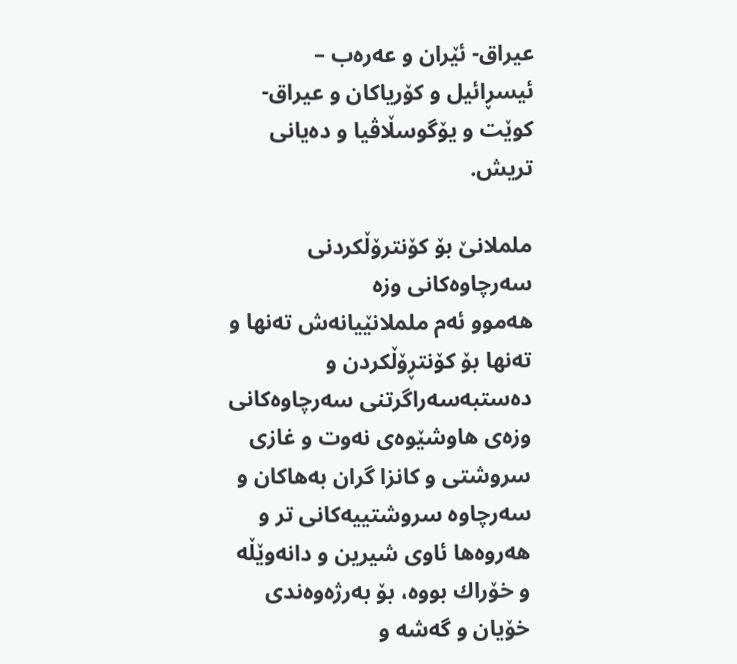عیراق- ئێران و عه‌ره‌ب – ئیسڕائیل و كۆریاكان و عیراق-كوێت و یۆگوسڵاڤیا و ده‌یانی‌ تریش.

ململانێ بۆ كۆنترۆڵكردنی  سه‌رچاوه‌كانی وزه‌
هه‌موو ئه‌م ململانێیانه‌ش ته‌نها و ته‌نها بۆ كۆنتڕۆڵكردن و ده‌ستبه‌سه‌راگرتنی‌ سه‌رچاوه‌كانی‌ وزه‌ی‌ هاوشێوه‌ی‌ نه‌وت و غازی‌ سروشتی‌ و كانزا گران به‌هاكان و سه‌رچاوه‌ سروشتییه‌كانی‌ تر و هه‌روه‌ها ئاوی‌ شیرین و دانه‌وێڵه‌ و خۆراك بووه‌، بۆ به‌رژه‌وه‌ندی‌ خۆیان و گه‌شه‌ و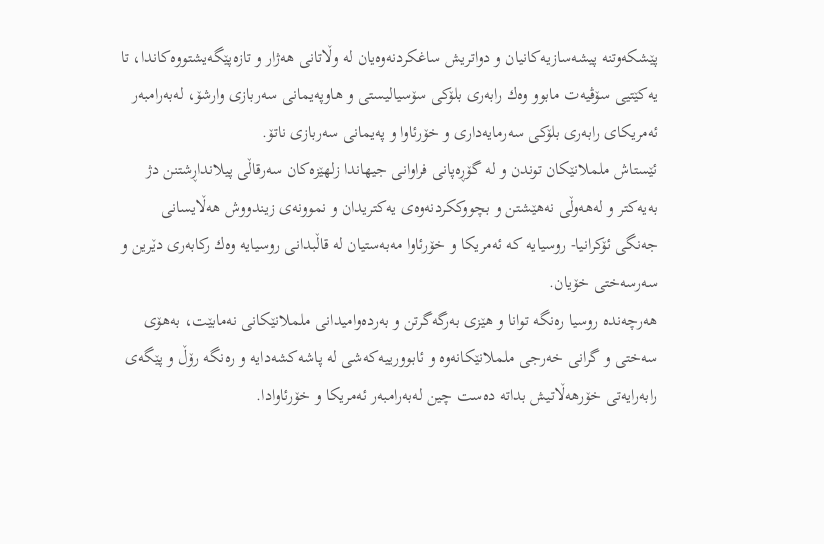پێشكه‌وتنه‌ پیشه‌سازیه‌كانیان و دواتریش ساغكردنه‌وه‌یان له‌ وڵاتانی‌ هه‌ژار و تازه‌پێگه‌یشتووه‌كاندا، تا یه‌كێتیی‌ سۆڤیەت مابوو وه‌ك رابه‌ری‌ بلۆكی‌ سۆسیالیستی‌ و هاوپه‌یمانی‌ سه‌ربازی‌ وارشۆ، له‌به‌رامبه‌ر ئه‌مریكای‌ رابه‌ری‌ بلۆكی‌ سه‌رمایه‌داری‌ و خۆرئاوا و په‌یمانی‌ سه‌ربازی‌ ناتۆ.
ئێستاش ململانێكان توندن و له‌ گۆڕه‌پانی‌ فراوانی‌ جیهاندا زلهێزه‌كان سه‌رقاڵی‌ پیلانداڕشتنن دژ به‌یه‌كتر و له‌هه‌وڵی‌ نه‌هێشتن و بچووككردنه‌وه‌ی‌ یه‌كتریدان و نموونه‌ی‌ زیندووش هه‌ڵایسانی‌ جه‌نگی‌ ئۆكرانیا- روسیایه‌ كه‌ ئه‌مریكا و خۆرئاوا مه‌به‌ستیان له‌ قاڵبدانی‌ روسیایه‌ وه‌ك ركابه‌ری‌ دێرین و سه‌رسه‌ختی‌ خۆیان.
هه‌رچه‌نده‌ روسیا ره‌نگه‌ توانا و هێزی‌ به‌رگه‌گرتن و به‌رده‌وامیدانی‌ ململانێكانی‌ نه‌مابێت، به‌هۆی‌ سه‌ختی‌ و گرانی‌ خه‌رجی‌ ململانێكانه‌وه‌ و ئابوورییه‌كه‌شی‌ له‌ پاشه‌كشه‌دایه‌ و ره‌نگه‌ رۆڵ و پێگه‌ی‌ رابه‌رایه‌تی‌ خۆرهه‌ڵاتیش بداته‌ ده‌ست چین له‌به‌رامبه‌ر ئه‌مریكا و خۆرئاوادا.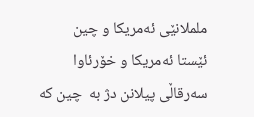ململانێی ئه‌مریكا و چین
ئێستا ئه‌مریكا و خۆرئاوا سه‌رقاڵی‌ پیلانن دژ به‌ ‌ چین كه‌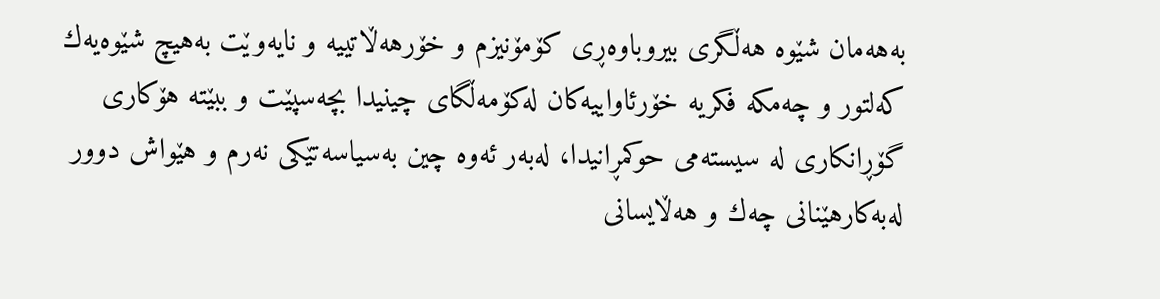به‌هه‌مان شێوه‌ هه‌ڵگری‌ بیروباوه‌ڕی‌ کۆمۆنیزم و خۆرهه‌ڵاتییه‌ و نایه‌وێت به‌هیچ شێوه‌یه‌ك كه‌لتور و چه‌مكه‌ فكریه‌ خۆرئاواییه‌كان له‌كۆمه‌ڵگای‌ چینیدا بچه‌سپێت و ببێته‌ هۆكاری‌ گۆڕانكاری‌ له‌ سیسته‌می‌ حوكمڕانیدا، له‌به‌ر ئه‌وه‌ چین به‌سیاسه‌تێكی‌ نه‌رم و هێواش دوور له‌به‌كارهێنانی‌ چه‌ك و هه‌ڵایسانی‌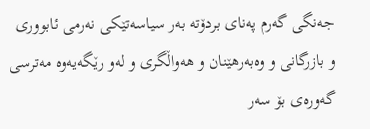جه‌نگی‌ گه‌رم په‌نای‌ بردۆته‌ به‌ر سیاسه‌تێكی‌ نه‌رمی‌ ئابووری و بازرگانی‌ و وه‌به‌رهێنان و هه‌واڵگری‌ و له‌و رێگه‌یه‌وه‌ مه‌ترسی‌ گه‌وره‌ی بۆ سه‌ر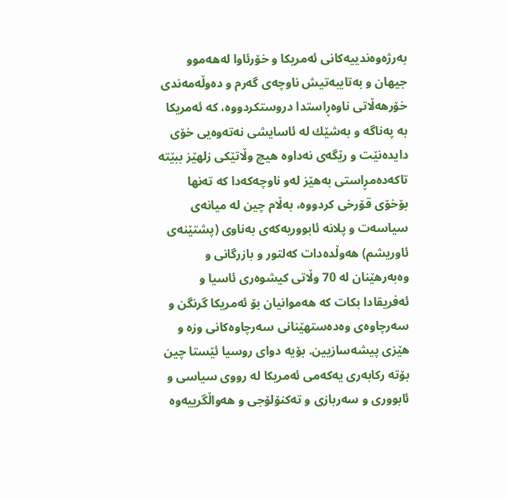به‌رژه‌وه‌ندییه‌كانی‌ ئه‌مریكا و خۆرئاوا له‌هه‌موو جیهان و به‌تایبه‌تیش ناوچه‌ی‌ گه‌رم و ده‌وڵه‌مه‌ندی‌ خۆرهه‌ڵاتی‌ ناوه‌ڕاستدا دروستكردووه‌، كه‌ ئه‌مریكا به‌ په‌ناگه‌ و به‌شێك له‌ ئاسایشی‌ نه‌ته‌وه‌یی‌ خۆی‌ دایده‌نێت و رێگه‌ی‌ نه‌داوه‌ هیچ وڵاتێكی‌ زلهێز ببێته‌ تاكه‌ده‌مڕاستی‌ به‌هێز له‌و ناوچه‌كه‌دا كه‌ ته‌نها بۆخۆی‌ قۆرخی‌ كردووه‌، به‌ڵام چین له‌ میانه‌ی‌ سیاسه‌ت و پلانه‌ ئابووریه‌كه‌ی به‌ناوی‌ (پشتێنه‌ی ئاوریشم) هه‌وڵده‌دات كه‌لتور و بازرگانی‌ و وه‌به‌رهێنان له‌ 70 وڵاتی‌ كیشوه‌ری‌ ئاسیا و ئه‌فریقادا بكات كه‌ هه‌موانیان بۆ ئه‌مریكا گرنگن و سه‌رچاوه‌ی‌ وه‌ده‌ستهێنانی‌ سه‌رچاوه‌كانی‌ وزه‌ و هێزی‌ پیشه‌سازیین. بۆیه‌ دوای‌ روسیا ئێستا چین بۆته‌ ركابه‌ری‌ یه‌كه‌می‌ ئه‌مریكا له‌ رووی‌ سیاسی و ئابووری و سه‌ربازی‌ و ته‌كنۆ‌لۆجی و هه‌واڵگرییه‌وه‌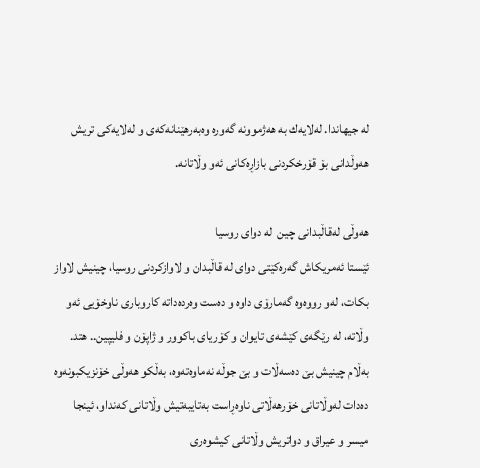له‌ جیهاندا. له‌لایه‌ك به‌ هه‌ژموونه‌ گه‌وره‌ وه‌به‌رهێنانه‌كه‌ی‌ و له‌لایه‌كی‌ تریش هه‌وڵدانی‌ بۆ قۆرخكردنی‌ بازاڕه‌كانی‌ ئه‌و وڵاتانه‌.

هه‌وڵی له‌قاڵبدانی چین  له‌ دوای روسیا
ئێستا ئه‌مریكاش گه‌ره‌كێتی‌ دوای‌ له‌ قاڵبدان و لاوازكردنی‌ روسیا، چینیش لاواز بكات، له‌و رووه‌وه‌ گه‌مارۆی‌ داوه‌ و ده‌ست وه‌رده‌داته‌ كاروباری‌ ناوخۆیی ئه‌و وڵاته‌، له‌ رێگه‌ی‌ كێشه‌ی‌ تایوان و كۆریای‌ باكوور و ژاپۆن و فلیپین.. هتد. به‌ڵام چینیش بێ‌ ده‌سه‌ڵات و بێ‌ جوڵه‌ نه‌ماوه‌ته‌وه‌، به‌ڵكو هه‌وڵی خۆنزیكبونه‌وه‌ ده‌دات له‌وڵاتانی‌ خۆرهه‌ڵاتی‌ ناوه‌ڕاست به‌تایبه‌تیش وڵاتانی‌ كه‌نداو، ئینجا میسر و عیراق و دواتریش وڵاتانی‌ كیشوه‌ری‌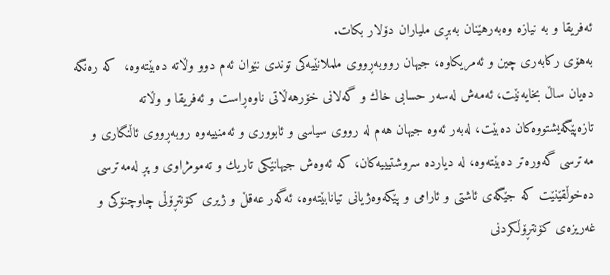ئه‌فریقا و به‌ نیازه‌ وه‌به‌رهێنان به‌بڕی‌ ملیاران دۆلار بكات.
به‌هۆی‌ ركابه‌ری چین و ئه‌مریكاوه‌، جیهان رووبه‌ڕووی‌ ململانێیه‌كی‌ توندی‌ نێوان ئه‌م دوو وڵاته‌ ده‌بێته‌وه‌،  كه‌ ره‌نگه‌ ده‌یان ساڵ بخایه‌نێت، ئه‌مه‌ش له‌سه‌ر حسابی‌ خاك و گه‌لانی‌ خۆرهه‌ڵاتی ناوه‌ڕاست و ئه‌فریقا و وڵاته‌ تازه‌پێگه‌یشتووه‌كان ده‌بێت، له‌به‌ر ئه‌وه‌ جیهان هه‌م له‌ رووی‌ سیاسی‌ و ئابووری و ئه‌منییه‌وه‌ روبه‌ڕووی‌ ئاڵنگاری‌ و مه‌ترسی‌ گه‌وره‌تر ده‌بێته‌وه‌، له‌ دیارده‌ سروشتیییه‌كان، كه‌ ئه‌وه‌ش جیهانێكی‌ تاریك و ته‌مومژاوی‌ و پڕ له‌مه‌ترسی‌ ده‌خوڵقێنێت كه‌ جێگه‌ی‌ ئاشتی‌ و ئارامی‌ و پێكه‌وه‌ژیانی‌ تیانابێته‌وه‌، ئه‌گه‌ر عه‌قڵ و ژیری‌ كۆنتڕۆڵی‌ چاوچنۆكی‌ و غه‌ریزه‌ی‌ كۆنتڕۆڵكردنی‌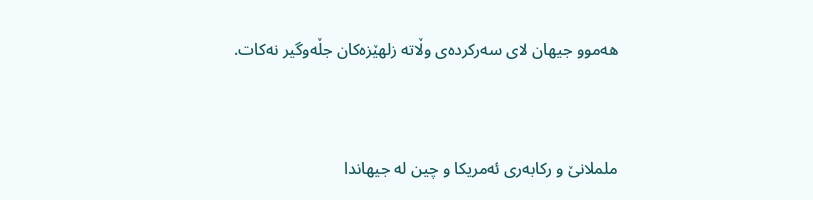هه‌موو جیهان لای‌ سه‌ركرده‌ی وڵاته‌ زلهێزه‌كان جڵه‌وگیر نه‌كات.



ململانێ و رکابەری ئەمریکا و چین لە جیهاندا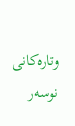وتارەکانی نوسەر